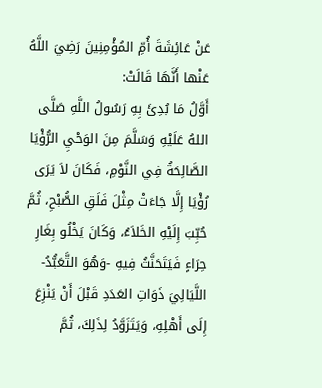عَنْ عَائِشَةَ أُمِّ المُؤْمِنِينَ رَضِيَ اللَّهُ عَنْها أَنَّهَا قَالَتْ:
أَوَّلُ مَا بُدِئَ بِهِ رَسُولُ اللَّهِ صَلَّى اللهُ عَلَيْهِ وَسَلَّمَ مِنَ الوَحْيِ الرُّؤْيَا الصَّالِحَةُ فِي النَّوْمِ، فَكَانَ لاَ يَرَى رُؤْيَا إِلَّا جَاءَتْ مِثْلَ فَلَقِ الصُّبْحِ، ثُمَّ حُبِّبَ إِلَيْهِ الخَلاَءُ، وَكَانَ يَخْلُو بِغَارِ حِرَاءٍ فَيَتَحَنَّثُ فِيهِ -وَهُوَ التَّعَبُّدُ- اللَّيَالِيَ ذَوَاتِ العَدَدِ قَبْلَ أَنْ يَنْزِعَ إِلَى أَهْلِهِ، وَيَتَزَوَّدُ لِذَلِكَ، ثُمَّ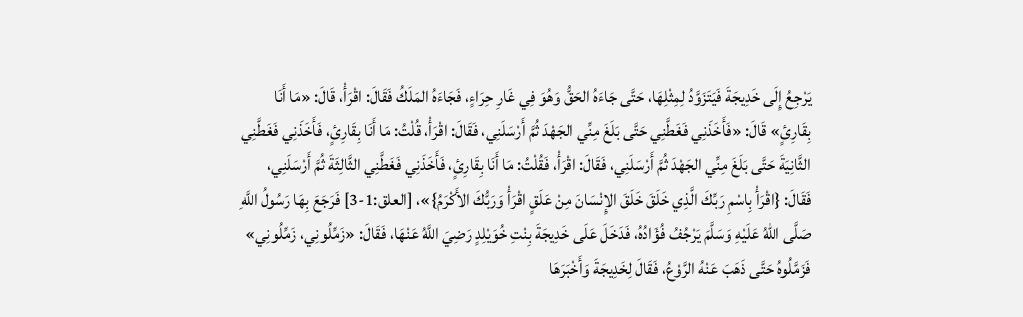يَرْجِعُ إِلَى خَدِيجَةَ فَيَتَزَوَّدُ لِمِثْلِهَا، حَتَّى جَاءَهُ الحَقُّ وَهُوَ فِي غَارِ حِرَاءٍ، فَجَاءَهُ المَلَكُ فَقَالَ: اقْرَأْ، قَالَ: «مَا أَنَا بِقَارِئٍ» قَالَ: «فَأَخَذَنِي فَغَطَّنِي حَتَّى بَلَغَ مِنِّي الجَهْدَ ثُمَّ أَرْسَلَنِي، فَقَالَ: اقْرَأْ، قُلْتُ: مَا أَنَا بِقَارِئٍ، فَأَخَذَنِي فَغَطَّنِي الثَّانِيَةَ حَتَّى بَلَغَ مِنِّي الجَهْدَ ثُمَّ أَرْسَلَنِي، فَقَالَ: اقْرَأْ، فَقُلْتُ: مَا أَنَا بِقَارِئٍ، فَأَخَذَنِي فَغَطَّنِي الثَّالِثَةَ ثُمَّ أَرْسَلَنِي، فَقَالَ: {اقْرَأْ بِاسْمِ رَبِّكَ الَّذِي خَلَقَ خَلَقَ الإِنْسَانَ مِنْ عَلَقٍ اقْرَأْ وَرَبُّكَ الأَكْرَمُ}»، [العلق:1-3] فَرَجَعَ بِهَا رَسُولُ اللَّهِ صَلَّى اللهُ عَلَيْهِ وَسَلَّمَ يَرْجُفُ فُؤَادُهُ، فَدَخَلَ عَلَى خَدِيجَةَ بِنْتِ خُوَيْلِدٍ رَضِيَ اللَّهُ عَنْهَا، فَقَالَ: «زَمِّلُونِي، زَمِّلُونِي» فَزَمَّلُوهُ حَتَّى ذَهَبَ عَنْهُ الرَّوْعُ، فَقَالَ لِخَدِيجَةَ وَأَخْبَرَهَا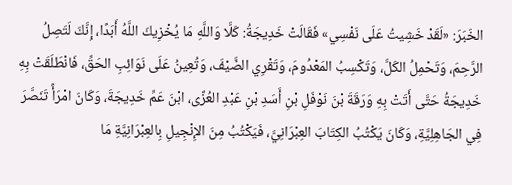الخَبَرَ: «لَقَدْ خَشِيتُ عَلَى نَفْسِي» فَقَالَتْ خَدِيجَةُ: كَلَّا وَاللَّهِ مَا يُخْزِيكَ اللَّهُ أَبَدًا، إِنَّكَ لَتَصِلُ الرَّحِمَ، وَتَحْمِلُ الكَلَّ، وَتَكْسِبُ المَعْدُومَ، وَتَقْرِي الضَّيْفَ، وَتُعِينُ عَلَى نَوَائِبِ الحَقِّ، فَانْطَلَقَتْ بِهِ خَدِيجَةُ حَتَّى أَتَتْ بِهِ وَرَقَةَ بْنَ نَوْفَلِ بْنِ أَسَدِ بْنِ عَبْدِ العُزَّى، ابْنَ عَمِّ خَدِيجَةَ، وَكَانَ امْرَأً تَنَصَّرَ فِي الجَاهِلِيَّةِ، وَكَانَ يَكْتُبُ الكِتَابَ العِبْرَانِيَّ، فَيَكْتُبُ مِنَ الإِنْجِيلِ بِالعِبْرَانِيَّةِ مَا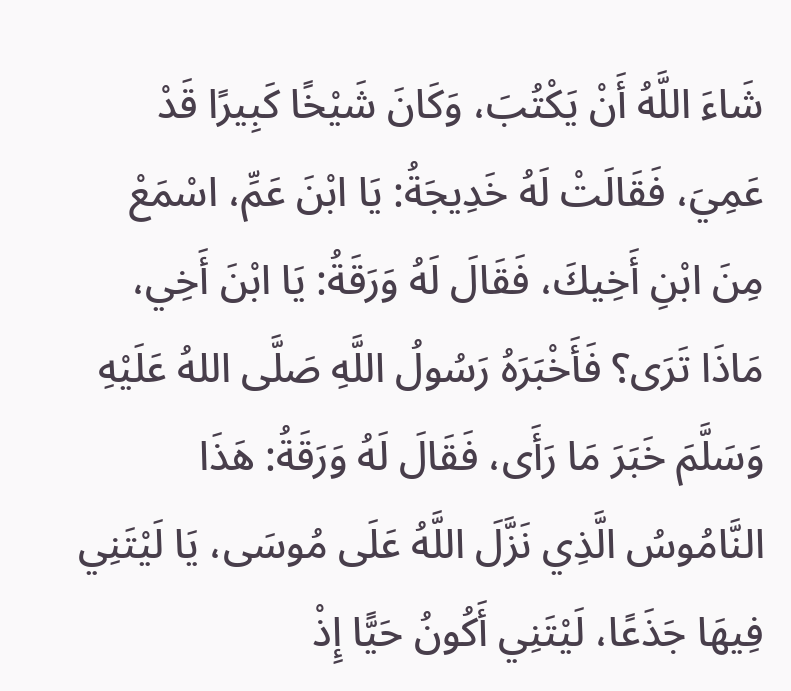شَاءَ اللَّهُ أَنْ يَكْتُبَ، وَكَانَ شَيْخًا كَبِيرًا قَدْ عَمِيَ، فَقَالَتْ لَهُ خَدِيجَةُ: يَا ابْنَ عَمِّ، اسْمَعْ مِنَ ابْنِ أَخِيكَ، فَقَالَ لَهُ وَرَقَةُ: يَا ابْنَ أَخِي، مَاذَا تَرَى؟ فَأَخْبَرَهُ رَسُولُ اللَّهِ صَلَّى اللهُ عَلَيْهِ وَسَلَّمَ خَبَرَ مَا رَأَى، فَقَالَ لَهُ وَرَقَةُ: هَذَا النَّامُوسُ الَّذِي نَزَّلَ اللَّهُ عَلَى مُوسَى، يَا لَيْتَنِي فِيهَا جَذَعًا، لَيْتَنِي أَكُونُ حَيًّا إِذْ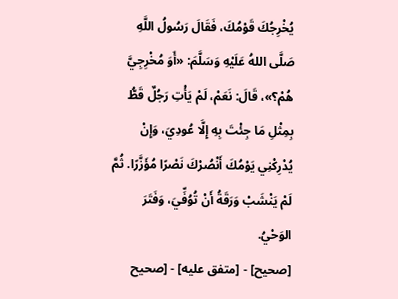يُخْرِجُكَ قَوْمُكَ، فَقَالَ رَسُولُ اللَّهِ صَلَّى اللهُ عَلَيْهِ وَسَلَّمَ: «أَوَ مُخْرِجِيَّ هُمْ؟»، قَالَ: نَعَمْ، لَمْ يَأْتِ رَجُلٌ قَطُّ بِمِثْلِ مَا جِئْتَ بِهِ إِلَّا عُودِيَ، وَإِنْ يُدْرِكْنِي يَوْمُكَ أَنْصُرْكَ نَصْرًا مُؤَزَّرًا. ثُمَّ لَمْ يَنْشَبْ وَرَقَةُ أَنْ تُوُفِّيَ، وَفَتَرَ الوَحْيُ.
[صحيح] - [متفق عليه] - [صحيح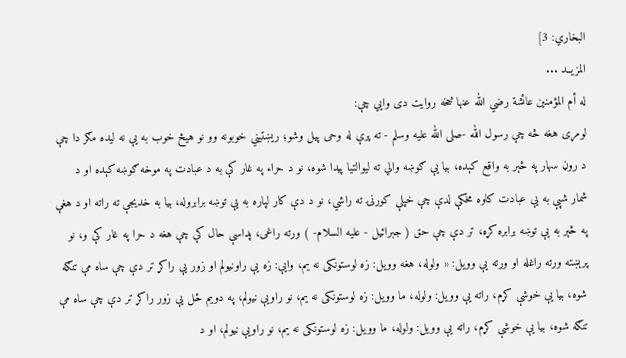البخاري: 3]
المزيــد ...
له أم المؤمنین عائشة رضي الله عنها څخه روایت دی وایي چې:
لومړی هغه څه چې رسول الله -صلی الله علیه وسلم - ته پرې له وحی پیل وشو؛ ریښتیني خوبونه وو نو هیڅ خوب به یې نه لیده مګر دا چې د روڼ سهار په څېر به واقع کېده، بیا یې ګوښه والي ته لیوالتیا پیدا شوه، نو د حراء په غار کې به د عبادت په موخه ګوښه کېده او د شمار شپې به یې عبادت کاوه مخکې لدې چې خپلې کورنۍ ته راشي، نو د دې کار لپاره به یې توښه برابروله، بیا به خدیجې ته راته او د هغې په څېر به یې توښه برابره کړه، تر دې چې حق ( جبرائیل - علیه السلام- ) ورته راغی، پداسې حال کې چې هغه د حرا په غار کې و، نو پرېښته ورته راغله او ورته یې وویل: « ولوله، هغه وویل: زه لوستونکی نه یم، وایې: زه یې راونیولم او زور یې راکړ تر دې چې ساه مې تنګه شوه، بیا یې خوشې کړم، راته یې وویل: ولوله، ما وویل: زه لوستونکی نه یم، نو راویې نیولم، په دویم ځل یې زور راکړ تر دې چې ساه مې تنګه شوه، بیا یې خوشې کړم، راته یې وویل: ولوله، ما وویل: زه لوستونکی نه یم، نو راویې نیولم، او د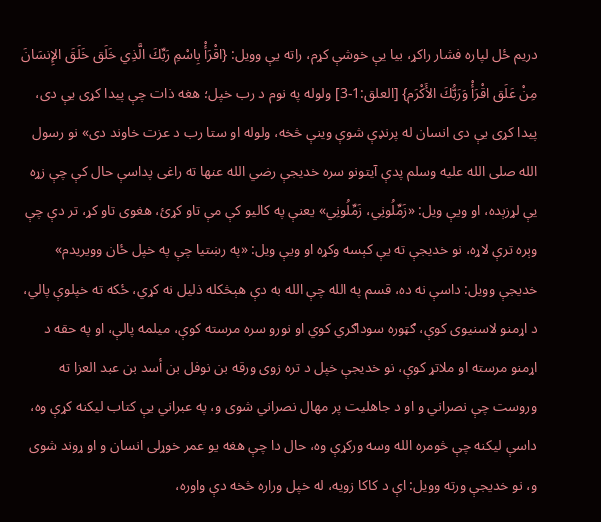دریم ځل لپاره فشار راکړ، بیا یې خوشې کړم، راته یې وویل: {اقْرَأْ بِاسْمِ رَبِّكَ الَّذِي خَلَق خَلَقَ الإِنسَانَ مِنْ عَلَق اقْرَأْ وَرَبُّكَ الأَكْرَم} [العلق:1-3] ولوله په نوم د رب خپل؛ هغه ذات چې پیدا کړی یې دی، پیدا کړی یې دی انسان له پرنډې شوې وینې څخه، ولوله او ستا رب د عزت خاوند دی» نو رسول الله صلی الله علیه وسلم پدې آیتونو سره خدیجې رضي الله عنها ته راغی پداسې حال کې چې زړه یې لړزېده، او ویې ویل: «زَمِّلُونِي، زَمِّلُونِي» یعنې په کالیو کې مې تاو کړئ، هغوی تاو کړ، تر دې چې وېره ترې لاړه، نو خدیجې ته یې کېسه وکړه او ویې ویل: «په رښتیا چې په خپل ځان وویریدم» خدیجې وویل: داسې نه ده، قسم په الله چې الله به دې هېڅکله ذلیل نه کړي، ځکه ته خپلوې پالي، د اړمنو لاسنیوی کوې، ګټوره سوداګري کوي او نورو سره مرسته کوې، میلمه پالې، او په حقه د اړمنو مرسته او ملاتړ کوې، نو خدیجې خپل د تره زوی ورقه بن نوفل بن أسد بن عبد العزا ته وروست چې نصراني و او د جاهلیت پر مهال نصراني شوی و، په عبراني یې کتاب لیکنه کړې وه، داسې لیکنه چې څومره الله وسه ورکړې وه، حال دا چې هغه یو عمر خوړلی انسان و او ړوند شوی و، نو خدیجې ورته وویل: اې د کاکا زويه، له خپل وراره څخه دې واوره،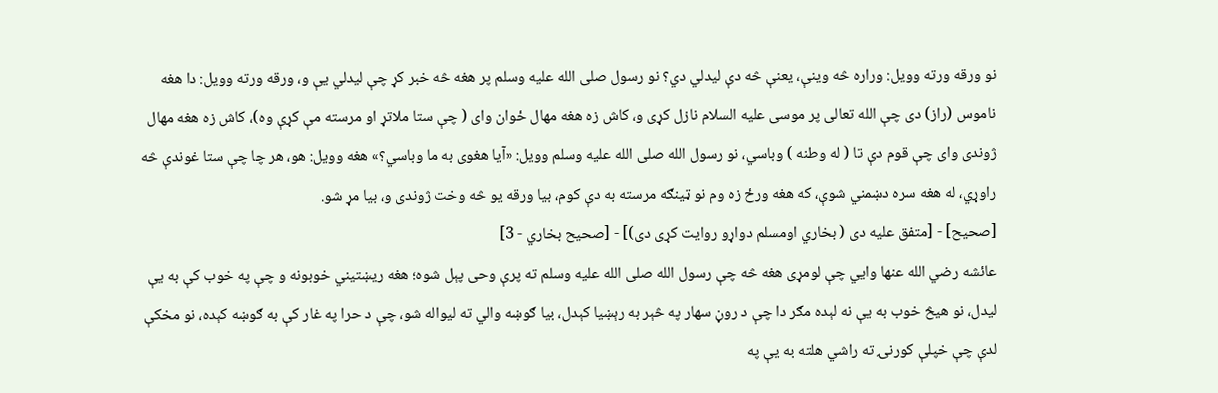نو ورقه ورته وويل: وراره څه وینې، یعنې څه دې لیدلي دي؟ نو رسول صلی الله عليه وسلم پر هغه څه خبر کړ چې ليدلي يې و، ورقه ورته وويل: دا هغه ناموس (راز) دی چې الله تعالی پر موسی عليه السلام نازل کړی و، كاش زه هغه مهال ځوان وای ( چې ستا ملاتړ او مرسته مې کړې وه)، کاش زه هغه مهال ژوندی واى چې قوم دې تا ( له وطنه ) وباسي، نو رسول الله صلی الله عليه وسلم وویل: «آيا هغوی به ما وباسي؟» هغه وويل: هو، هر چا چې ستا غوندې څه راوړي، له هغه سره دښمني شوې، که هغه ورځ زه وم نو ټينګه مرسته به دې کوم، بیا ورقه یو څه وخت ژوندی و، بیا مړ شو.
[صحيح] - [متفق علیه دی ( بخاري اومسلم دواړو روایت کړی دی)] - [صحیح بخاري - 3]
عائشه رضي الله عنها وایي چې لومړی هغه څه چې رسول الله صلی الله علیه وسلم ته پرې وحی پېل شوه؛ هغه ریښتیني خوبونه و چې په خوب کې به یې لیدل، نو هیڅ خوب به یې نه لېده مګر دا چې د روڼ سهار په څېر به رېښیا کېدل، بیا ګوښه والي ته لیواله شو، چې د حرا په غار کې به ګوښه کېده، نو مخکې لدې چې خپلې کورنۍ ته راشي هلته به یې په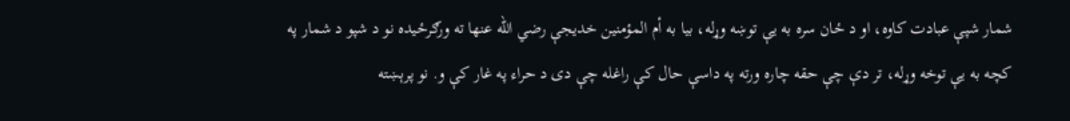شمار شپې عبادت کاوه، او د ځان سره به یې توښه وړله، بیا به أم المؤمنین خدیجې رضي الله عنها ته ورګرځیده نو د شپو د شمار په کچه به یې توخه وړله، تر دې چې حقه چاره ورته په داسې حال کې راغله چې دی د حراء په غار کې و. نو پرېښته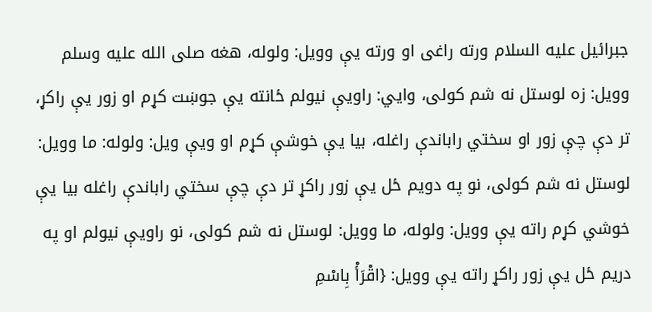جبرائیل علیه السلام ورته راغی او ورته یې وویل: ولوله، هغه صلی الله علیه وسلم وویل: زه لوستل نه شم کولی، وایي: راویې نیولم ځانته یې جوښت کړم او زور یې راکړ، تر دې چې زور او سختي راباندې راغله، بیا یې خوشې کړم او ویې ویل: ولوله: ما وویل: لوستل نه شم کولی، نو په دویم ځل یې زور راکړ تر دې چې سختي راباندې راغله بیا یې خوشي کړم راته یې وویل: ولوله، ما وویل: لوستل نه شم کولی، نو راویې نیولم او په دریم ځل یې زور راکړ راته یې وویل: {اقْرَأْ بِاسْمِ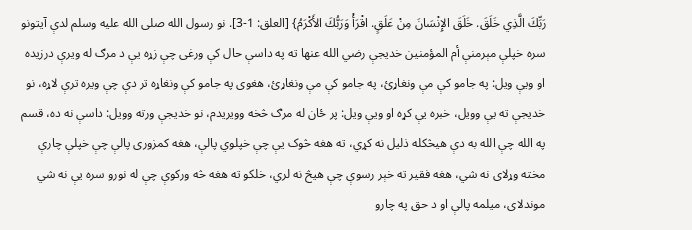رَبِّكَ الَّذِي خَلَقَ. خَلَقَ الإِنْسَانَ مِنْ عَلَقٍ. اقْرَأْ وَرَبُّكَ الأَكْرَمُ} [العلق: 1-3]. نو رسول الله صلی الله علیه وسلم لدې آیتونو سره خپلې مېرمنې أم المؤمنین خدیجې رضي الله عنها ته په داسې حال کې ورغی چې زړه یې د مرګ له ویرې درزیده او ویې ویل: په جامو کې مې ونغاړئ، په جامو کې مې ونغاړئ، هغوی په جامو کې ونغاړه تر دې چې ویره ترې لاړه، نو خدیجې ته یې وویل، خبره یې کړه او ویې ویل: پر ځان له مرګ څخه وویریدم، نو خدیجې ورته وویل: داسې نه ده، قسم په الله چې الله به دې هیڅکله ذلیل نه کړي، ته هغه څوک یې چې خپلوي پالې، هغه کمزوری پالې چې خپلې چارې مخته وړلای نه شي، هغه فقیر ته خېر رسوې چې هیڅ نه لري، خلکو ته هغه څه ورکوې چې له نورو سره یې نه شي موندلای، میلمه پالې او د حق په چارو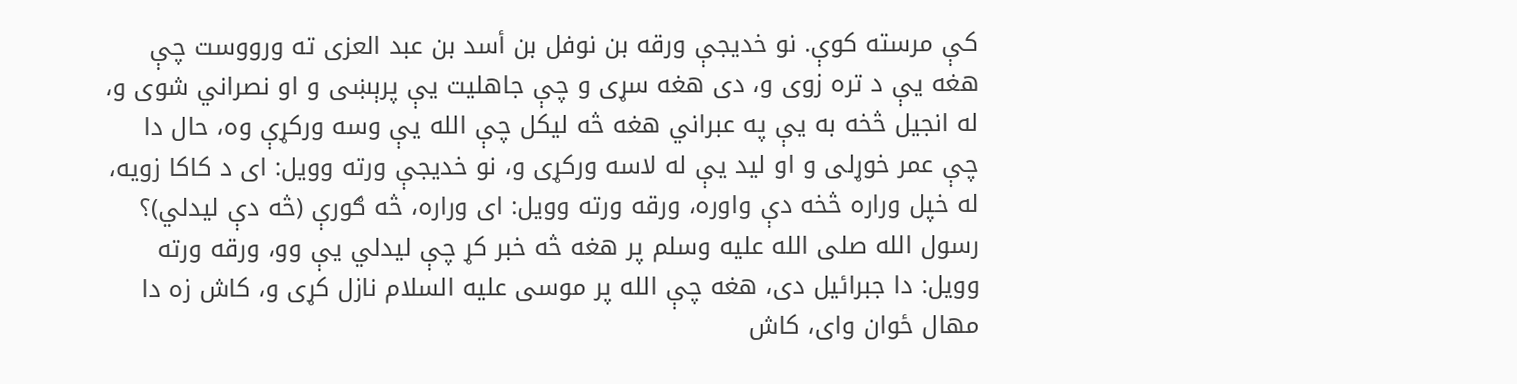کې مرسته کوې. نو خدیجې ورقه بن نوفل بن أسد بن عبد العزی ته ورووست چې هغه یې د تره زوی و، دی هغه سړی و چې جاهلیت یې پرېښی و او نصراني شوی و، له انجیل څخه به یې په عبراني هغه څه لیکل چې الله یې وسه ورکړې وه، حال دا چې عمر خوړلی و او لید یې له لاسه ورکړی و، نو خدیجې ورته وویل: ای د کاکا زویه، له خپل وراره څخه دې واوره، ورقه ورته وویل: ای وراره، څه ګورې (څه دې لیدلي)؟ رسول الله صلی الله علیه وسلم پر هغه څه خبر کړ چې لیدلي یې وو، ورقه ورته وویل: دا جبرائیل دی، هغه چې الله پر موسی علیه السلام نازل کړی و، کاش زه دا مهال ځوان وای، کاش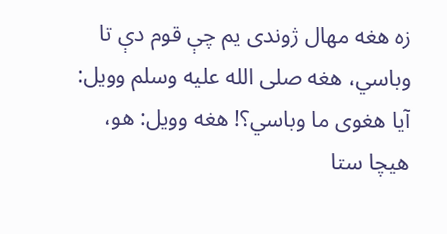زه هغه مهال ژوندی یم چې قوم دې تا وباسي، هغه صلی الله علیه وسلم وویل: آیا هغوی ما وباسي؟! هغه وویل: هو، هیچا ستا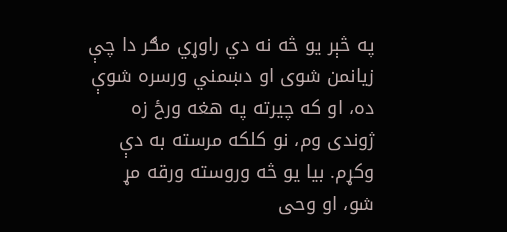په څېر یو څه نه دي راوړي مګر دا چې زیانمن شوی او دښمني ورسره شوې ده، او که چیرته په هغه ورځ زه ژوندی وم، نو کلکه مرسته به دې وکړم. بیا یو څه وروسته ورقه مړ شو، او وحی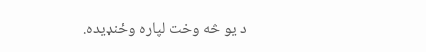د یو څه وخت لپاره وځنډیده.